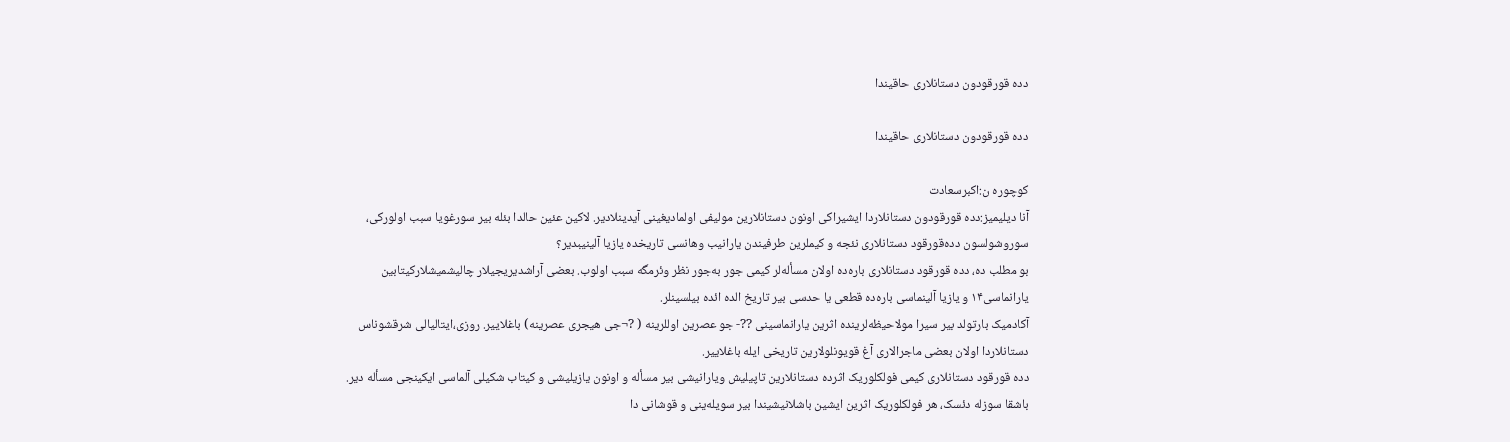دده قورقودون دستانلاری حاقیندا

دده قورقودون دستانلاری حاقیندا

کوچوره ن:اکبرسعادت
آنا دیلیمیز:دده‌ قورقودون‌ دستانلاردا ایشیراکى اونون‌ دستانلارین‌ مولیفى اولمادیغینى آیدینلادیر. لاکین‌ عئین‌ حالدا بئله‌ بیر سورغویا سبب‌ اولورکى، سوروشولسون‌ دده‌قورقود دستانلارى نئجه‌ و کیملرین‌ طرفیندن‌ یارانیب‌ وهانسى تاریخده‌ یازیا آلینیبدیر؟
بو مطلب‌ ده‌، دده‌ قورقود دستانلارى باره‌ده‌ اولان‌ مسأله‌لر کیمى جور به‌جور نظر وئرمگه‌ سبب‌ اولوب‌. بعضى آراشدیریجیلار چالیشمیشلارکیتابین‌ یارانماسى۱۴ و یازیا آلینماسى باره‌ده‌ قطعى یا حدسى بیر تاریخ‌ الده ‌ائده‌ بیلسینلر.
آکادمیک‌ بارتولد بیر سیرا مولاحیظه‌لرینده‌ اثرین‌ یارانماسینى ??- جو عصرین‌ اوللرینه‌ ( ?¬جى هیجرى عصرینه‌) باغلاییر. روزى،ایتالیالى شرقشوناس‌ دستانلاردا اولان‌ بعضى ماجرالارى آغ‌ قویونلولارین ‌تاریخى ایله‌ باغلاییر.
دده‌ قورقود دستانلارى کیمى فولکلوریک‌ اثرده‌ دستانلارین‌ تاپیلیش‌ ویارانیشى بیر مسأله‌ و اونون‌ یازیلیشى و کیتاب‌ شکیلى آلماسى ایکینجى مسأله‌ دیر. باشقا سوزله‌ دئسک‌، هر فولکلوریک‌ اثرین‌ ایشین‌ باشلانیشیندا بیر سویله‌ینى و قوشانى دا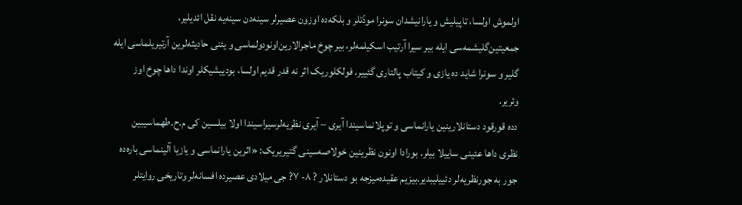اولموش‌ اولسا، تاپیلیش‌ و یارانیشدان‌ سونرا مودّتلر و بلکه‌ده‌ اوزون‌ عصیرلر سینه‌دن‌ سینه‌یه‌ نقل‌ ائدیلیر، جمعیتین‌گلیشمه‌سى ایله‌ بیر سیرا آرتیب‌ اسکیلمه‌لر، بیر چوخ‌ ماجرالارین‌اونودولماسى و یئنى حادیثه‌لرین‌ آرتیریلماسى ایله‌ گلیر و سونرا شاید ده‌ یازى و کیتاب‌ پالتارى گئییر. فولکلوریک‌ اثر نه ‌قدر قدیم‌ اولسا، بودییشیکلر اوندا داها چوخ‌ اوز وئریر.
دده قورقود‌ دستانلارینین‌ یارانماسى و توپلانماسیندا آیرى – آیرى نظریه‌لرسیراسیندا اولا بیلسین‌ کى م‌.ح‌.طهماسیبین‌ نظرى داها عئینی ساییلا بیلر. بورادا اونون‌ نظرینین‌ خولاصه‌سینى گتیریریک‌: «اثرین ‌یارانماسى و یازیا آلینماسى باره‌ده‌ جور به‌ جورنظریه‌لر دئییلیبدیر.بیزیم‌ عقیده‌میزجه‌ بو دستانلار ? ۸- ۷? جى میلادى عصیرده‌ افسانه‌لر وتاریخى روایتلر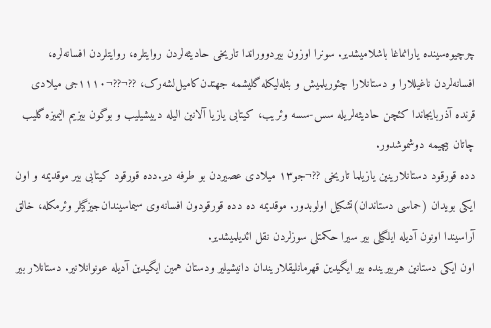چرچیوه‌سینده‌ یارانماغا باشلامیشدیر. سونرا اوزون‌ بیردووراندا تاریخى حادیثه‌لردن‌ روایتلره‌، روایتلردن‌ افسانه‌لره‌، افسانه‌لردن ‌ناغیللارا و دستانلارا چئوریلمیش‌ و بئله‌لیکله‌ گلیشمه‌ جهتدن‌کامیل‌لشه‌رک‌، ??¬??¬۱۱۱۰جى میلادى قرنده‌ آذربایجاندا کئچن‌ حادیثه‌لریله ‌سس‌-سسه‌ وئریب‌، کیتابى یازیا آلانین‌ الیله‌ دییشیلیب‌ و بوگون‌ بیزیم ‌الیمیزه‌ گلیب‌ چاتان‌ بیچیمه‌ دوشموشدور.
دده قورقود‌ دستانلارینین‌ یازیلما تاریخى ??¬جو۱۳ میلادى عصیردن‌ بو طرفه‌ دیر.دده قورقود‌ کیتابى بیر موقدیمه‌ و اون‌ ایکى بویدان‌ (حماسى دستاندان‌)تشکیل‌ اولوبدور. موقدیمه‌ ده‌ دده‌ قورقودون‌ افسانه‌وى سیماسیندان‌جیزگیلر وئرمکله‌، خالق آراسیندا اونون‌ آدیله‌ ایلگیلى بیر سیرا حکمتلى سوزلردن‌ نقل‌ ائدیلمیشدیر.
اون‌ ایکى دستانین‌ هربیرینده‌ بیر ایگیدین‌ قهرمانلیقلاریندان‌ دانیشیلیر ودستان‌ همین‌ ایگیدین‌ آدیله‌ عونوانلانیر. دستانلار بیر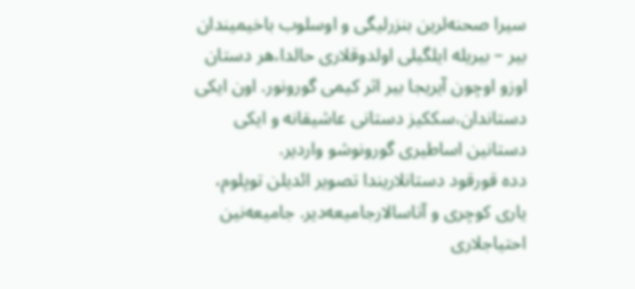سیرا صحنه‌لرین ‌بنزرلیگى و اوسلوب‌ باخیمیندان‌ بیر – بیریله‌ ایلگیلى اولدوقلارى حالدا،هر دستان‌ اوزو اوچون‌ آیریجا بیر اثر کیمى گورونور. اون‌ ایکى دستاندان‌،سککیز دستانى عاشیقانه‌ و ایکى دستانین‌ اساطیرى گورونوشو واردیر.
دده قورقود‌ دستانلاریندا تصویر ائدیلن‌ توپلوم‌، یارى کوچرى و آتاسالارجامیعه‌دیر. جامیعه‌نین‌ احتیاجلارى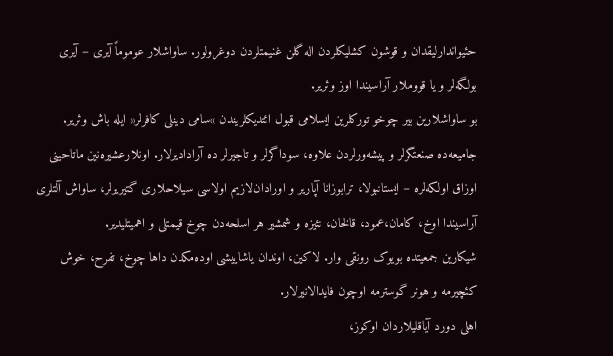حئیواندارلیقدان‌ و قوشون ‌کشلیکلردن ‌اله‌ گلن‌ غنیمتلردن‌ دوغرولور. ساواشلار عوموماً آیرى – آیرى بولگه‌لر و یا قووملار آراسیندا اوز وئریر.
بو ساواشلارین‌ بیر چوخو تورکلرین‌ ایسلامى قبول‌ ائتدیکلریندن‌ »سامى دینلى کافرلر« ایله‌ باش‌ وئریر. جامیعه‌ده‌ صنعتگرلر و پیشه‌ورلردن‌ علاوه‌، سوداگرلر و تاجیرلر ده‌ آرادادیرلار. اونلارعشیره‌نین‌ ماتاحینى اوزاق‌ اولکه‌لره‌ – ایستانبولا، ترابوزانا آپاریر و اورادان‌لازیم‌ اولاسى سیلاحلارى گتیریرلر، ساواش‌ آلتلرى آراسیندا اوخ‌، کامان‌،عمود، قالخان‌، نئیزه‌ و شمشیر هر اسلحه‌دن‌ چوخ‌ قیمتلى و اهمیتلیدیر.
شیکارین‌ جمعیتده‌ بویوک‌ رونقى وار. لاکین‌، اوندان‌ یاشاییشى اوده‌مکدن‌ داها چوخ‌، تفرح‌، خوش‌ کئچیرمه‌ و هونر گوسترمه‌ اوچون‌ فایدالانیرلار.
اهلى دورد آیاقلیلاردان‌ اوکوز،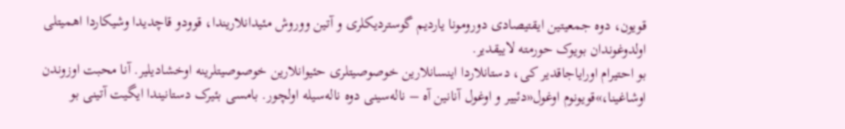قویون‌، دوه‌ جمعیتین‌ ایقتیصادى دورومونا یاردیم‌ گوستردیکلرى و آتین‌ ووروش‌ مئیدانلاریندا، قوودو قاچدیدا وشیکاردا اهمیتلى اولدوغوندان‌ بویوک‌ حورمته‌ لاییقدیر.
بو احتیرام‌ اورایاجاقدیر کى، دستانلاردا اینسانلارین‌ خوصوصیتلرى حئیوانلارین ‌خوصوصیتلرینه‌ اوخشادیلیر. آنا محبت‌ اوزوندن‌ اوشاغینا،»قویونوم ‌اوغول‌«دئییر و اوغول‌ آنانین‌ آه‌ – ناله‌سینى دوه‌ ناله‌سیله‌ اولچور. بامسى بئیرک‌ دستانیندا ایگیت‌ آتینى بو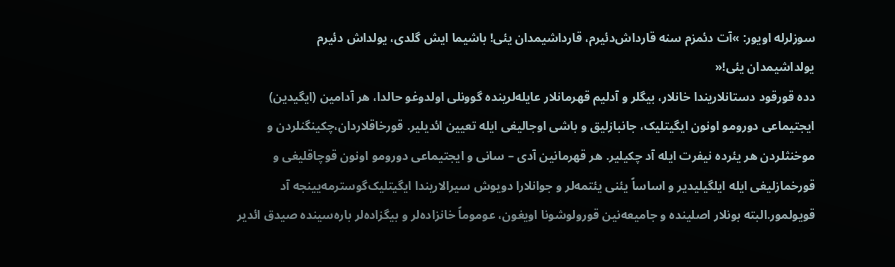سوزلرله‌ اویور: »آت‌ دئمزم‌ سنه‌ قارداش‌دئیرم‌، قارداشیمدان‌ یئى! باشیما ایش‌ گلدى، یولداش‌ دئیرم‌ یولداشیمدان ‌یئى!«
دده قورقود‌ دستانلاریندا خانلار، بیگلر و آدلیم‌ قهرمانلار عایله‌لرینده‌ گوونلى اولدوغو حالدا، هر آدامین‌ (ایگیدین‌) ایجتیماعى دورومو اونون ‌ایگیتلیک‌، جانبازلیق‌ و باشى اوجالیغى ایله‌ تعیین‌ ائدیلیر. قورخاقلاردان‌،چکینگنلردن‌ و موخنثلردن‌ هر یئرده‌ نیفرت‌ ایله‌ آد چکیلیر. هر قهرمانین ‌آدى – سانى و ایجتیماعى دورومو اونون‌ قوچاقلیغى و قورخمازلیغى ایله ‌ایلگیلیدیر و اساساً یئنی یئتمه‌لر و جوانلارا دویوش‌ سیرالاریندا ایگیتلیک‌گوسترمه‌یینجه‌ آد قویولمور.البته‌ بونلار اصلینده‌ و جامیعه‌نین‌ قورولوشونا اویغون‌، عوموماً خانزاده‌لر و بیگزاده‌لر باره‌سینده‌ صیدق‌ ائدیر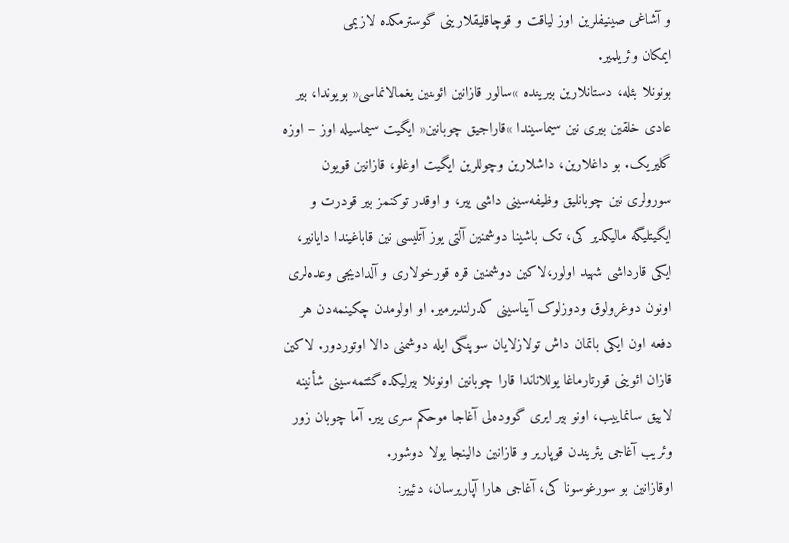و آشاغى صینیفلرین‌ اوز لیاقت‌ و قوچاقلیقلارینى گوسترمکده‌ لازیمى ایمکان ‌وئریلمیر.
بونونلا بئله‌، دستانلارین‌ بیرینده‌ »سالور قازانین‌ ائوىنین ‌یغمالانماسى« بویوندا، بیر عادى خلقین‌ بیرى نین‌ سیماسیندا »قاراجیق ‌چوبانین‌« ایگیت‌ سیماسیله‌ اوز – اوزه‌ گلیریک‌. بو داغلارین‌، داشلارین‌ وچوللرین‌ ایگیت‌ اوغلو، قازانین‌ قویون‌ سورولرى نین‌ چوبانلیق‌ وظیفه‌سینى داشى ییر، و اوقدر توکنمز بیر قودرت‌ و ایگیتلیگه‌ مالیکدیر کى، تک ‌باشینا دوشمنین‌ آلتى یوز آتلیسی نین‌ قاباغیندا دایانیر، ایکى قارداشى شهید اولور،لاکین‌ دوشمنین‌ قره‌ قورخولارى و آلدادیجى وعده‌لرى اونون‌ دوغرولوق‌ ودوزلوک‌ آیناسینى کدرلندیرمیر. او اولومدن‌ چکینمه‌دن‌ هر دفعه‌ اون‌ ایکى باتمان‌ داش‌ تولازلایان‌ سوپنگى ایله‌ دوشمنى دالا اوتوردور. لاکین‌ قازان ‌ائوینى قورتارماغا یوللاناندا قارا چوبانین‌ اونونلا بیرلیکده‌ گئتمه‌سینى شأنینه‌ لاییق‌ سانماییب‌، اونو بیر ایرى گووده‌لى آغاجا موحکم‌ سرى ییر. آما چوبان‌ زور وئریب‌ آغاجى یئریندن‌ قوپاریر و قازانین‌ دالینجا یولا دوشور.
اوقازانین‌ بو سورغوسونا کى، آغاجى هارا آپاریرسان‌، دئییر: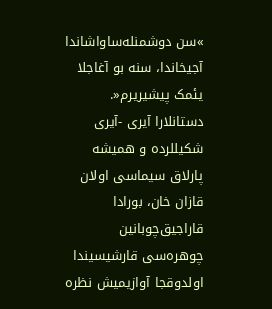»سن‌ دوشمنله‌ساواشاندا آجیخاندا، سنه‌ بو آغاجلا یئمک‌ پیشیریرم‌«. دستانلارا آیرى -آیرى شکیللرده‌ و همیشه‌ پارلاق‌ سیماسى اولان‌ قازان‌ خان‌، بورادا قاراجیق‌چوبانین‌ چوهره‌سى قارشیسیندا اولدوقجا آوازیمیش‌ نظره‌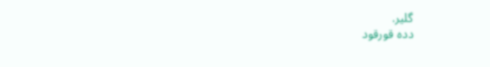گلیر.
دده‌ قورقود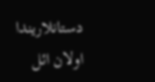دستانلاریندا اولان‌ ائل‌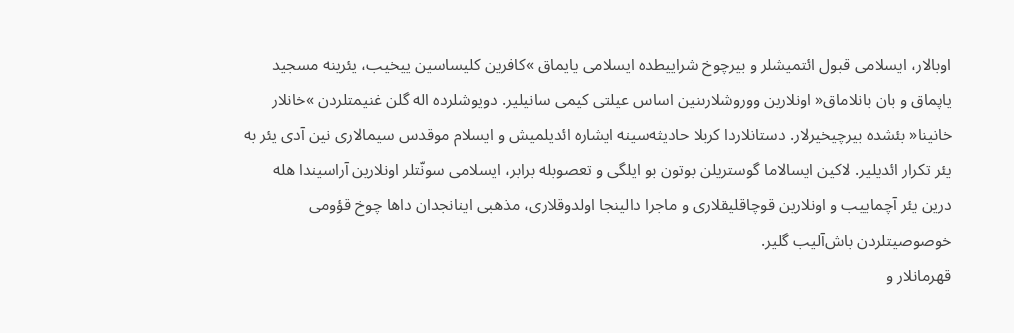اوبالار، ایسلامى قبول‌ ائتمیشلر و بیرچوخ‌ شراییطده‌ ایسلامى یایماق‌ »کافرین‌ کلیساسین‌ ییخیب‌، یئرینه‌ مسجید یاپماق‌ و بان‌ بانلاماق‌« اونلارین‌ ووروشلارىنین‌ اساس‌ عیلتى کیمى سانیلیر. دویوشلرده‌ اله‌ گلن‌ غنیمتلردن‌ »خانلار خانینا« بئشده‌ بیرچیخیرلار. دستانلاردا کربلا حادیثه‌سینه‌ ایشاره‌ ائدیلمیش‌ و ایسلام ‌موقدس‌ سیمالارى نین‌ آدى یئر به‌ یئر تکرار ائدیلیر. لاکین‌ ایسالاما گوستریلن‌ بوتون‌ بو ایلگى و تعصوبله‌ برابر، ایسلامى سونّتلر اونلارین ‌آراسیندا هله‌ درین‌ یئر آچماییب‌ و اونلارین‌ قوچاقلیقلارى و ماجرا دالینجا اولدوقلارى، مذهبى اینانجدان‌ داها چوخ‌ قؤومى خوصوصیتلردن‌ باش‌آلیب‌ گلیر.
قهرمانلار و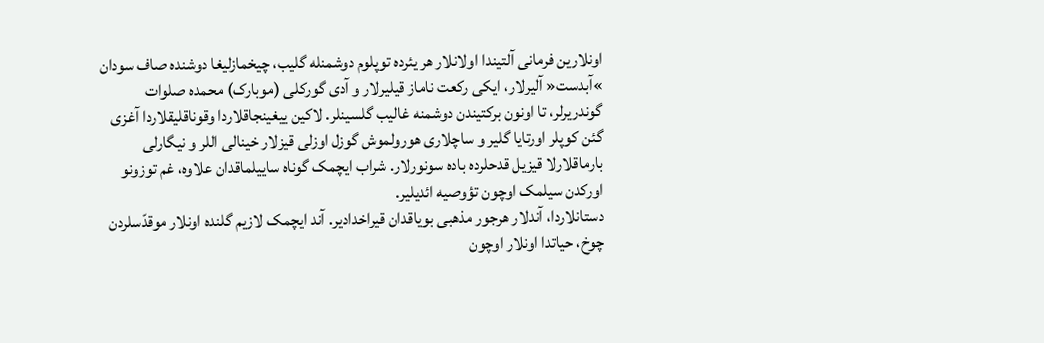اونلارین‌ فرمانى آلتیندا اولانلار هر یئرده‌ توپلوم‌ دوشمنله‌ گلیب‌، چیخمازلیغا دوشنده‌ صاف‌ سودان‌ »آبدست‌« آلیرلار، ایکى رکعت‌ ناماز قیلیرلار و آدى گورکلى (موبارک‌) محمده‌ صلوات‌ گوندریرلر، تا اونون‌ برکتیندن‌ دوشمنه‌ غالیب‌ گلسینلر. لاکین‌ ییغینجاقلاردا وقوناقلیقلاردا آغزى گئن‌ کوپلر اورتایا گلیر و ساچلارى هورولموش‌ گوزل‌ اوزلى قیزلار خینالى اللر و نیگارلى بارماقلارلا قیزیل‌ قدحلرده‌ باده ‌سونورلار. شراب‌ ایچمک‌ گوناه‌ ساییلماقدان‌ علاوه‌، غم‌ توزونو اورکدن ‌سیلمک‌ اوچون‌ تؤوصیه‌ ائدیلیر.
دستانلاردا، آندلار هرجور مذهبى بویاقدان‌ قیراخدادیر. آند ایچمک‌ لازیم‌ گلنده‌ اونلار موقدّسلردن‌ چوخ‌، حیاتدا اونلار اوچون‌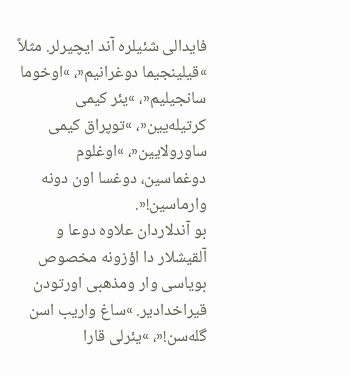فایدالى شئیلره‌ آند ایچیرلر. مثلاً »قیلینجیما دوغرانیم«، »اوخوما سانجیلیم‌«، »یئر کیمى کرتیله‌یین«، »توپراق‌ کیمى ساورولایین‌«، »اوغلوم‌ دوغماسین‌، دوغسا اون ‌دونه‌ وارماسین‌!«.
بو آندلاردان‌ علاوه‌ دوعا و آلقیشلار دا اؤزونه‌ مخصوص‌ بویاسى وار ومذهبى اورتودن‌ قیراخدادیر. »ساغ‌ واریب‌ اسن‌ گله‌سن‌!«، »یئرلى قارا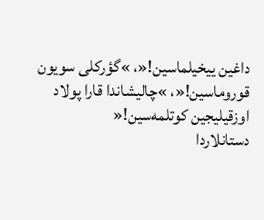داغین ‌ییخیلماسین‌!«، »گؤرکلى سویون‌ قوروماسین‌!«، »چالیشاندا قارا پولاد اوزقیلیجین‌ کوتلمه‌سین‌!«
دستانلاردا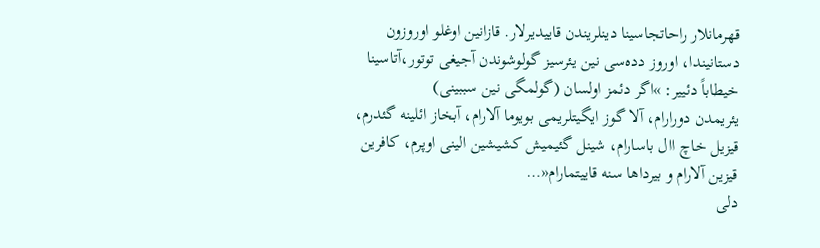قهرمانلار راحاتجاسینا دینلریندن‌ قاییدیرلار. قازانین‌ اوغلو اوروزون‌ دستانیندا، اوروز دده‌سى نین‌ یئرسیز گولوشوندن‌ آجیغى توتور،آتاسینا خیطاباً دئییر: »اگر دئمز اولسان‌ (گولمگى نین‌ سببینى) یئریمدن ‌دورارام‌، آلا گوز ایگیتلریمى بویوما آلارام‌، آبخاز ائلینه‌ گئدرم‌، قیزیل‌ خاچ اال‌ باسارام‌، شینل‌ گئیمیش‌ کشیشین‌ الینى اوپرم‌، کافرین‌ قیزین‌ آلارام‌ و بیرداها سنه‌ قاییتمارام‌«…
دلى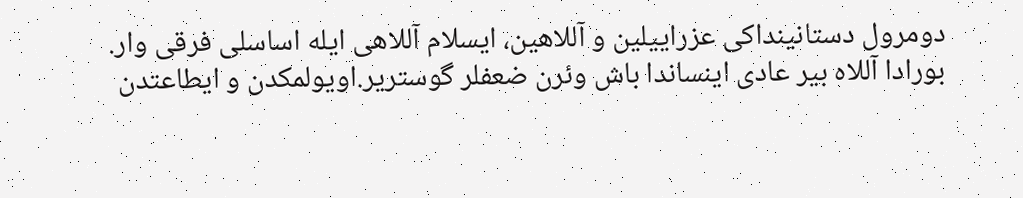دومرول‌ دستانینداکى عزراییلین‌ و آللاهین‌، ایسلام‌ آللاهى ایله‌ اساسلى فرقى وار. بورادا آللاه‌ بیر عادى اینساندا باش‌ وئرن‌ ضعفلر گوستریر.اویولمکدن‌ و ایطاعتدن‌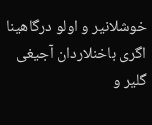خوشلانیر و اولو درگاهینا اگرى باخنلاردان‌ آجیغى گلیر و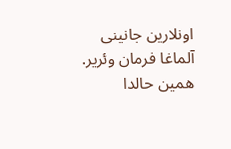اونلارین‌ جانینى آلماغا فرمان‌ وئریر. همین‌ حالدا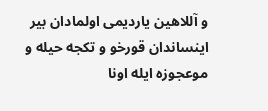و آللاهین‌ یاردیمى اولمادان‌ بیر اینساندان‌ قورخو و تکجه‌ حیله‌ و موعجوزه‌ ایله‌ اونا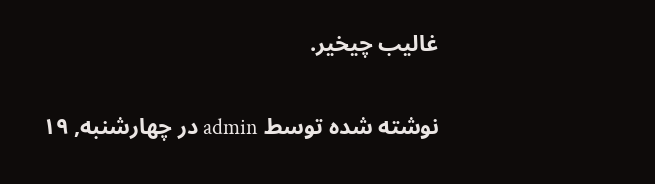غالیب ‌چیخیر.

نوشته شده توسط admin در چهارشنبه, ۱۹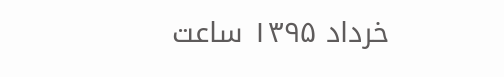خرداد ۱۳۹۵ ساعت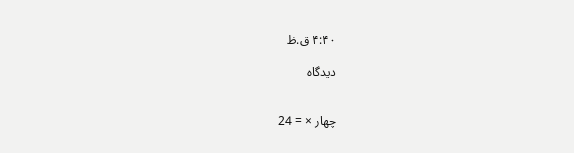۴:۴۰ ق.ظ

دیدگاه


چهار × = 24